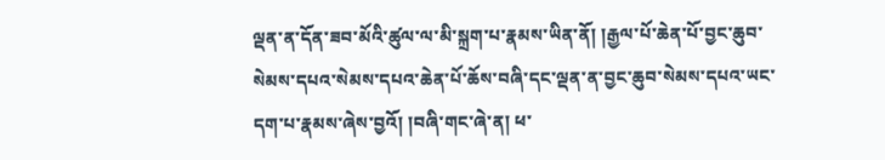ལྡན་ན་དོན་ཟབ་མོའི་ཚུལ་ལ་མི་སྐྲག་པ་རྣམས་ཡིན་ནོ། །རྒྱལ་པོ་ཆེན་པོ་བྱང་ཆུབ་སེམས་དཔའ་སེམས་དཔའ་ཆེན་པོ་ཆོས་བཞི་དང་ལྡན་ན་བྱང་ཆུབ་སེམས་དཔའ་ཡང་དག་པ་རྣམས་ཞེས་བྱའོ། །བཞི་གང་ཞེ་ན། ཕ་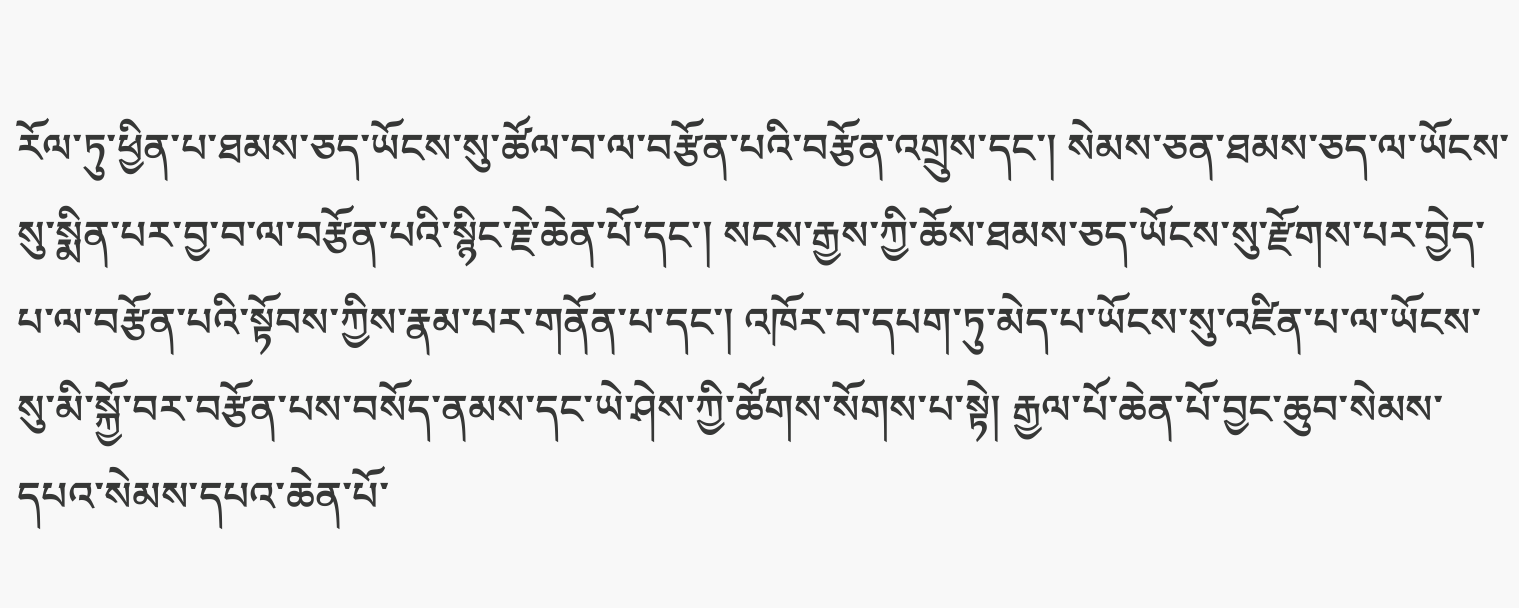རོལ་ཏུ་ཕྱིན་པ་ཐམས་ཅད་ཡོངས་སུ་ཚོལ་བ་ལ་བརྩོན་པའི་བརྩོན་འགྲུས་དང་། སེམས་ཅན་ཐམས་ཅད་ལ་ཡོངས་སུ་སྨིན་པར་བྱ་བ་ལ་བརྩོན་པའི་སྙིང་རྗེ་ཆེན་པོ་དང་། སངས་རྒྱས་ཀྱི་ཆོས་ཐམས་ཅད་ཡོངས་སུ་རྫོགས་པར་བྱེད་པ་ལ་བརྩོན་པའི་སྟོབས་ཀྱིས་རྣམ་པར་གནོན་པ་དང་། འཁོར་བ་དཔག་ཏུ་མེད་པ་ཡོངས་སུ་འཛིན་པ་ལ་ཡོངས་སུ་མི་སྐྱོ་བར་བརྩོན་པས་བསོད་ནམས་དང་ཡེ་ཤེས་ཀྱི་ཚོགས་སོགས་པ་སྟེ། རྒྱལ་པོ་ཆེན་པོ་བྱང་ཆུབ་སེམས་དཔའ་སེམས་དཔའ་ཆེན་པོ་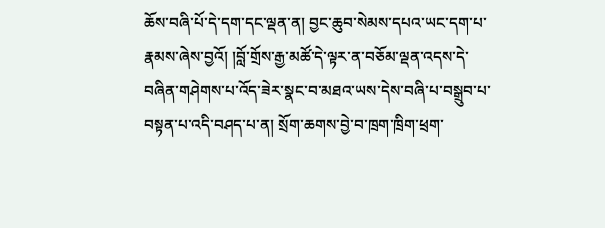ཆོས་བཞི་པོ་དེ་དག་དང་ལྡན་ན། བྱང་ཆུབ་སེམས་དཔའ་ཡང་དག་པ་རྣམས་ཞེས་བྱའོ། །བློ་གྲོས་རྒྱ་མཚོ་དེ་ལྟར་ན་བཅོམ་ལྡན་འདས་དེ་བཞིན་གཤེགས་པ་འོད་ཟེར་སྣང་བ་མཐའ་ཡས་དེས་བཞི་པ་བསྒྲུབ་པ་བསྟན་པ་འདི་བཤད་པ་ན། སྲོག་ཆགས་བྱེ་བ་ཁྲག་ཁྲིག་ཕྲག་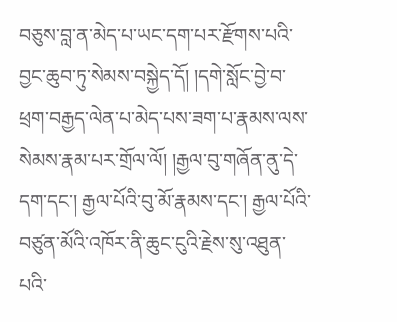བཅུས་བླ་ན་མེད་པ་ཡང་དག་པར་རྫོགས་པའི་བྱང་ཆུབ་ཏུ་སེམས་བསྐྱེད་དོ། །དགེ་སློང་བྱེ་བ་ཕྲག་བརྒྱད་ལེན་པ་མེད་པས་ཟག་པ་རྣམས་ལས་སེམས་རྣམ་པར་གྲོལ་ལོ། །རྒྱལ་བུ་གཞོན་ནུ་དེ་དག་དང་། རྒྱལ་པོའི་བུ་མོ་རྣམས་དང་། རྒྱལ་པོའི་བཙུན་མོའི་འཁོར་ནི་ཆུང་ངུའི་རྗེས་སུ་འཐུན་པའི་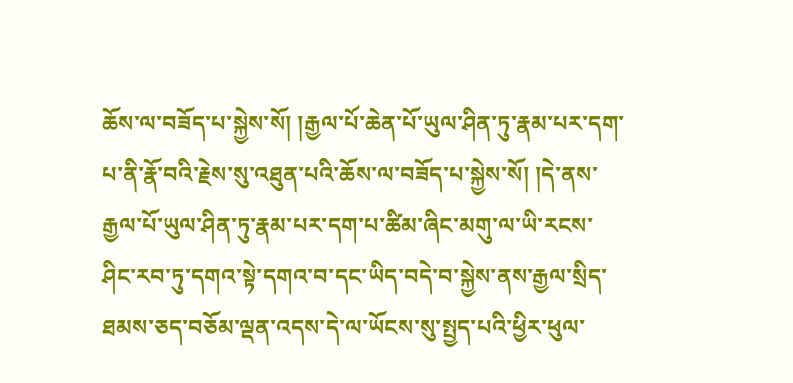ཆོས་ལ་བཟོད་པ་སྐྱེས་སོ། །རྒྱལ་པོ་ཆེན་པོ་ཡུལ་ཤིན་ཏུ་རྣམ་པར་དག་པ་ནི་རྣོ་བའི་རྗེས་སུ་འཐུན་པའི་ཆོས་ལ་བཟོད་པ་སྐྱེས་སོ། །དེ་ནས་རྒྱལ་པོ་ཡུལ་ཤིན་ཏུ་རྣམ་པར་དག་པ་ཚིམ་ཞིང་མགུ་ལ་ཡི་རངས་ཤིང་རབ་ཏུ་དགའ་སྟེ་དགའ་བ་དང་ཡིད་བདེ་བ་སྐྱེས་ནས་རྒྱལ་སྲིད་ཐམས་ཅད་བཅོམ་ལྡན་འདས་དེ་ལ་ཡོངས་སུ་སྤྱད་པའི་ཕྱིར་ཕུལ་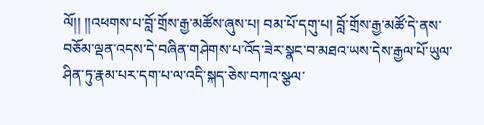ལོ།། །།འཕགས་པ་བློ་གྲོས་རྒྱ་མཚོས་ཞུས་པ། བམ་པོ་དགུ་པ། བློ་གྲོས་རྒྱ་མཚོ་དེ་ནས་བཅོམ་ལྡན་འདས་དེ་བཞིན་གཤེགས་པ་འོད་ཟེར་སྣང་བ་མཐའ་ཡས་དེས་རྒྱལ་པོ་ཡུལ་ཤིན་ཏུ་རྣམ་པར་དག་པ་ལ་འདི་སྐད་ཅེས་བཀའ་སྩལ་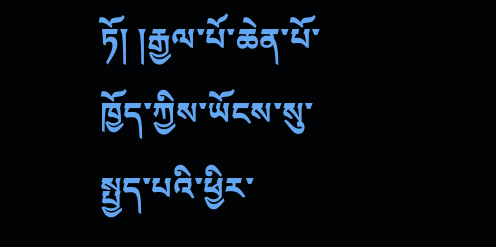ཏོ། །རྒྱལ་པོ་ཆེན་པོ་ཁྱོད་ཀྱིས་ཡོངས་སུ་སྤྱད་པའི་ཕྱིར་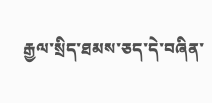རྒྱལ་སྲིད་ཐམས་ཅད་དེ་བཞིན་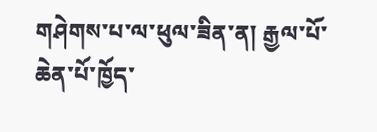གཤེགས་པ་ལ་ཕུལ་ཟིན་ན། རྒྱལ་པོ་ཆེན་པོ་ཁྱོད་